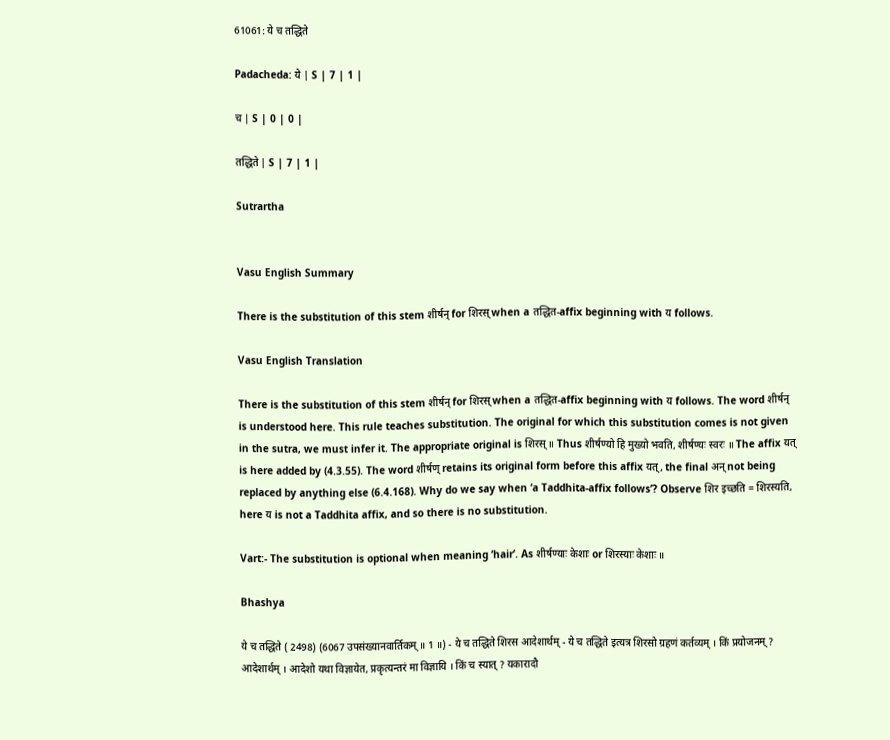61061: ये च तद्धिते

Padacheda: ये | S | 7 | 1 |

च | S | 0 | 0 |

तद्धिते | S | 7 | 1 |

Sutrartha


Vasu English Summary

There is the substitution of this stem शीर्षन् for शिरस् when a तद्धित-affix beginning with य follows.

Vasu English Translation

There is the substitution of this stem शीर्षन् for शिरस् when a तद्धित-affix beginning with य follows. The word शीर्षन् is understood here. This rule teaches substitution. The original for which this substitution comes is not given in the sutra, we must infer it. The appropriate original is शिरस् ॥ Thus शीर्षण्यो हि मुख्यो भवति, शीर्षण्यः स्वरः ॥ The affix यत् is here added by (4.3.55). The word शीर्षण् retains its original form before this affix यत्, the final अन् not being replaced by anything else (6.4.168). Why do we say when ‘a Taddhita-affix follows’? Observe शिर इच्छति = शिरस्यति, here य is not a Taddhita affix, and so there is no substitution.

Vart:- The substitution is optional when meaning ‘hair’. As शीर्षण्याः केशाः or शिरस्याः केशाः ॥

Bhashya

ये च तद्धिते ( 2498) (6067 उपसंख्यानवार्तिकम् ॥ 1 ॥) - ये च तद्धिते शिरस आदेशार्थम् - ये च तद्धिते इत्यत्र शिरसो ग्रहणं कर्तव्यम् । किं प्रयोजनम् ? आदेशार्थम् । आदेशो यथा विज्ञायेत, प्रकृत्यन्तरं मा विज्ञायि । किं च स्यात् ? यकारादौ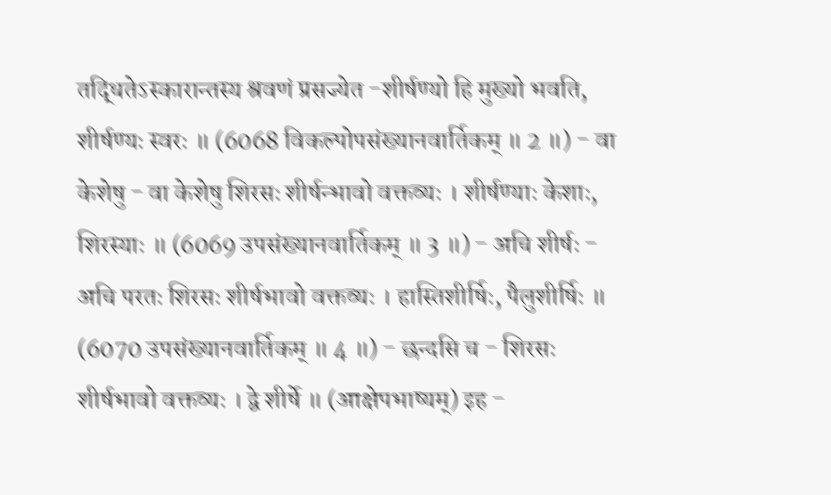तद्धितेऽस्कारान्तस्य श्रवणं प्रसज्येत -शीर्षण्यो हि मुख्यो भवति, शीर्षण्यः स्वरः ॥ (6068 विकल्पोपसंख्यानवार्तिकम् ॥ 2 ॥) - वा केशेषु - वा केशेषु शिरसः शीर्षन्भावो वक्तव्यः । शीर्षण्याः केशाः, शिरस्याः ॥ (6069 उपसंख्यानवार्तिकम् ॥ 3 ॥) - अचि शीर्षः - अचि परतः शिरसः शीर्षभावो वक्तव्यः । हास्तिशीर्षिः, पैलुशीर्षिः ॥ (6070 उपसंख्यानवार्तिकम् ॥ 4 ॥) - छन्दसि च - शिरसः शीर्षभावो वक्तव्यः । द्वे शीर्षे ॥ (आक्षेपभाष्यम्) इह -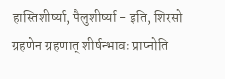हास्तिशीर्ष्या, पैलुशीर्ष्या - इति, शिरसो ग्रहणेन ग्रहणात् शीर्षन्भावः प्राप्नोति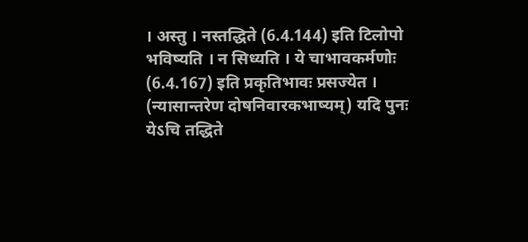। अस्तु । नस्तद्धिते (6.4.144) इति टिलोपो भविष्यति । न सिध्यति । ये चाभावकर्मणोः (6.4.167) इति प्रकृतिभावः प्रसज्येत । (न्यासान्तरेण दोषनिवारकभाष्यम्) यदि पुनः येऽचि तद्धिते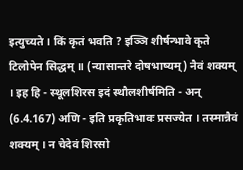इत्युच्यते । किं कृतं भवति ? इञ्ञि शीर्षन्भावे कृते टिलोपेन सिद्धम् ॥ (न्यासान्तरे दोषभाष्यम्) नैवं शक्यम् । इह हि - स्थूलशिरस इदं स्थौलशीर्षमिति - अन् (6.4.167) अणि - इति प्रकृतिभावः प्रसज्येत । तस्मान्नैवं शक्यम् । न चेदेवं शिरसो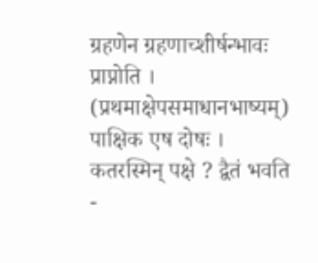ग्रहणेन ग्रहणाच्शीर्षन्भावः प्राप्नोति । (प्रथमाक्षेपसमाधानभाष्यम्) पाक्षिक एष दोषः । कतरस्मिन् पक्षे ? द्वैतं भवति -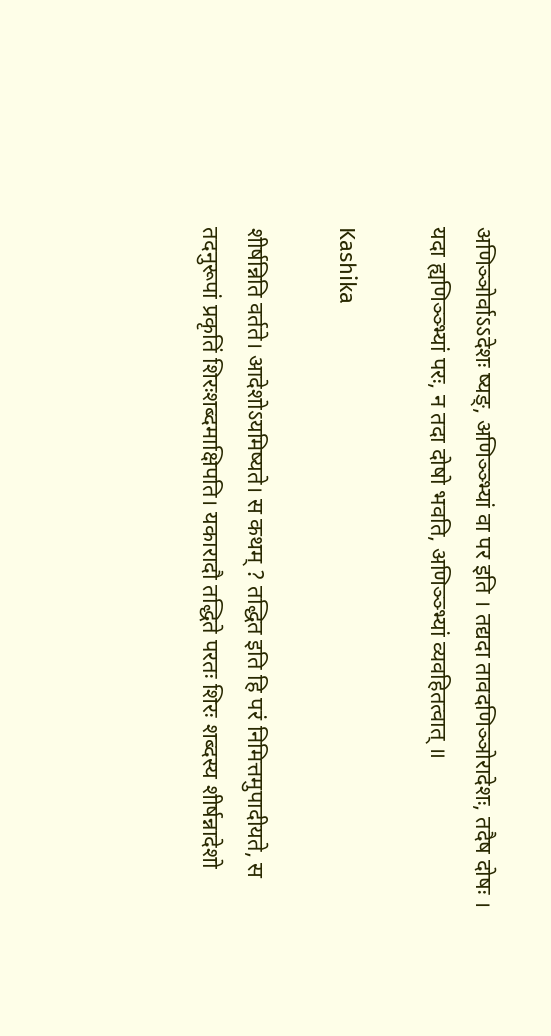अणिञ्ञोर्वाऽऽदेशः ष्यङ्, अणिञ्ञ्भ्यां वा पर इति । तद्यदा तावदणिञ्ञोरादेशः, तदैष दोषः । यदा ह्यणिञ्ञ्भ्यां परः, न तदा दोषो भवति, अणिञ्ञ्भ्यां व्यवहितत्वात् ॥

Kashika

शीर्षन्निति वर्तते। आदेशोऽयमिष्यते। स कथम् ? तद्धित इति हि परं निमित्तमुपादीयते, स तदनुरूपां प्रकृतिं शिरःशब्दमाक्षिपति। यकारादौ तद्धिते परतः शिरः शब्दस्य शीर्षन्नादेशो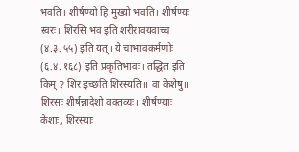भवति। शीर्षण्यो हि मुख्यो भवति। शीर्षण्यः स्वरः। शिरसि भव इति शरीरावयवाच्च (४.३.५५) इति यत्। ये चाभावकर्मणोः (६.४.१६८) इति प्रकृतिभावः। तद्धित इति किम् ? शिर इच्छति शिरस्यति॥ वा केशेषु॥ शिरसः शीर्षन्नादेशो वक्तव्यः। शीर्षण्याः केशाः, शिरस्याः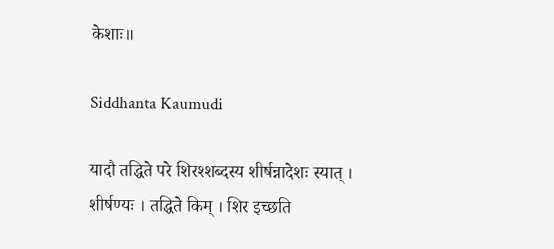केशाः॥

Siddhanta Kaumudi

यादौ तद्धिते परे शिरश्शब्दस्य शीर्षन्नादेशः स्यात् । शीर्षण्यः । तद्धिते किम् । शिर इच्छति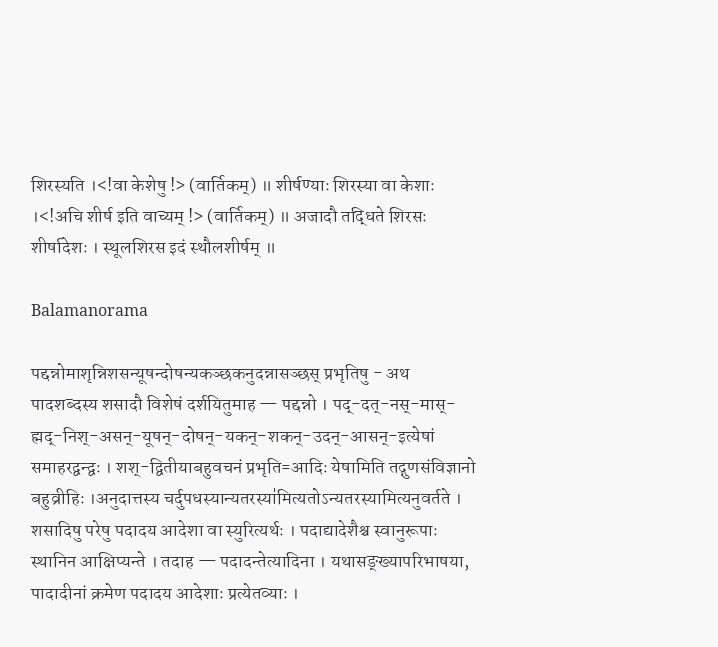शिरस्यति ।<!वा केशेषु !> (वार्तिकम्) ॥ शीर्षण्याः शिरस्या वा केशाः ।<!अचि शीर्ष इति वाच्यम् !> (वार्तिकम्) ॥ अजादौ तद्धिते शिरसः शीर्षादेशः । स्थूलशिरस इदं स्थौलशीर्षम् ॥

Balamanorama

पद्दन्नोमाशृन्निशसन्यूषन्दोषन्यकञ्छकनुदन्नासञ्छस् प्रभृतिषु - अथ पादशब्दस्य शसादौ विशेषं दर्शयितुमाह — पद्दन्नो । पद्-दत्-नस्-मास्-ह्मद्-निश्-असन्-यूषन्-दोषन्-यकन्-शकन्-उदन्-आसन्-इत्येषां समाहरद्वन्द्वः । शश्-द्वितीयाबहुवचनं प्रभृति=आदिः येषामिति तद्गुणसंविज्ञानो बहुव्रीहिः ।अनुदात्तस्य चर्दुपधस्यान्यतरस्या॑मित्यतोऽन्यतरस्यामित्यनुवर्तते । शसादिषु परेषु पदादय आदेशा वा स्युरित्यर्थः । पदाद्यादेशैश्च स्वानुरूपाः स्थानिन आक्षिप्यन्ते । तदाह — पदादन्तेत्यादिना । यथासङ्ख्यापरिभाषया, पादादीनां क्रमेण पदादय आदेशाः प्रत्येतव्याः ।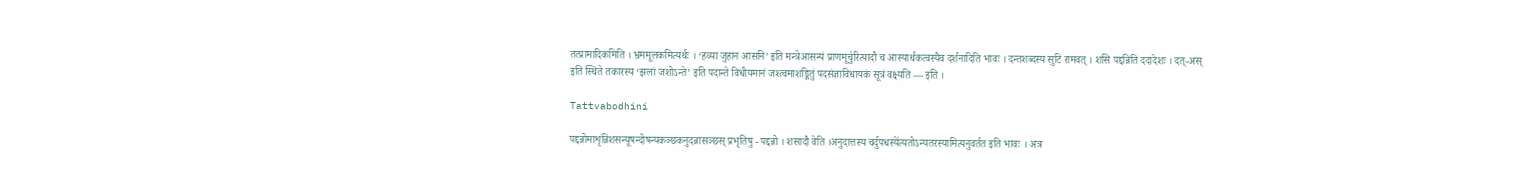तत्प्रामादिकमिति । भ्रममूलकमित्यर्थः । ‘हव्या जुहान आसनि’ इति मन्त्रेआसन्यं प्राणमूचु॑रित्यादौ च आस्यार्थकत्वस्यैव दर्शनादिति भावः । दन्तशब्दस्य सुटि रामवत् । शसि पद्दन्निति ददादेशः । दत्-अस् इति स्थिते तकारस्य ‘झलां जशोऽन्ते’ इति पदान्ते विधीयमानं जश्त्वमाशङ्कितुं पदसंज्ञाविधायकं सूत्रं वक्ष्यति — इति ।

Tattvabodhini

पद्दन्नोमाशृन्निशसन्यूषन्दोषन्यकञ्छकनुदन्नासञ्छस् प्रभृतिषु - पद्दन्नो । शसादौ वेति ।अनुदात्तस्य चर्दुपधस्ये॑त्यतोऽन्यतरस्यामित्यनुवर्तत इति भावः । अत्र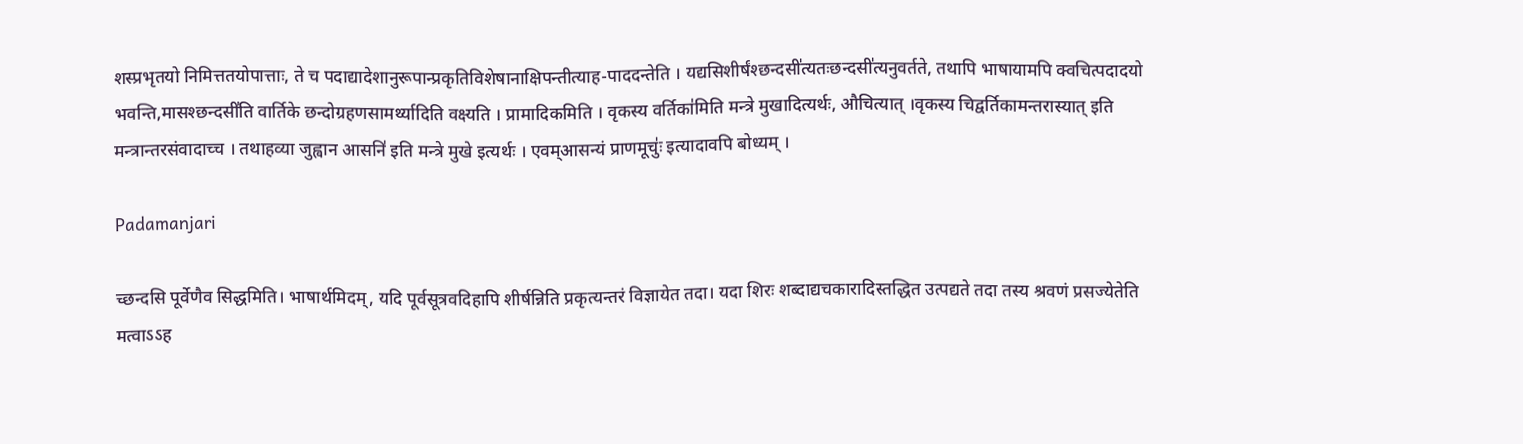शस्प्रभृतयो निमित्ततयोपात्ताः, ते च पदाद्यादेशानुरूपान्प्रकृतिविशेषानाक्षिपन्तीत्याह-पाददन्तेति । यद्यसिशीर्षंश्छन्दसी॑त्यतःछन्दसी॑त्यनुवर्तते, तथापि भाषायामपि क्वचित्पदादयो भवन्ति,मासश्छन्दसी॑ति वार्तिके छन्दोग्रहणसामर्थ्यादिति वक्ष्यति । प्रामादिकमिति । वृकस्य वर्तिका॑मिति मन्त्रे मुखादित्यर्थः, औचित्यात् ।वृकस्य चिद्वर्तिकामन्तरास्यात् इति मन्त्रान्तरसंवादाच्च । तथाहव्या जुह्वान आसनि॑ इति मन्त्रे मुखे इत्यर्थः । एवम्आसन्यं प्राणमूचुः॑ इत्यादावपि बोध्यम् ।

Padamanjari

च्छन्दसि पूर्वेणैव सिद्धमिति। भाषार्थमिदम्, यदि पूर्वसूत्रवदिहापि शीर्षन्निति प्रकृत्यन्तरं विज्ञायेत तदा। यदा शिरः शब्दाद्यचकारादिस्तद्धित उत्पद्यते तदा तस्य श्रवणं प्रसज्येतेति मत्वाऽऽह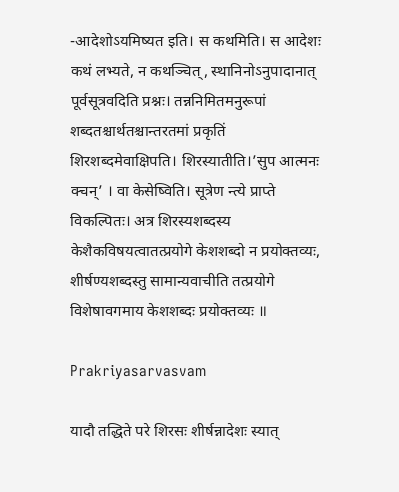-आदेशोऽयमिष्यत इति। स कथमिति। स आदेशः कथं लभ्यते, न कथञ्चित्, स्थानिनोऽनुपादानात् पूर्वसूत्रवदिति प्रश्नः। तन्ननिमितमनुरूपां शब्दतश्चार्थतश्चान्तरतमां प्रकृतिं शिरशब्दमेवाक्षिपति। शिरस्यातीति।’सुप आत्मनः क्चन्’ । वा केसेष्विति। सूत्रेण न्त्ये प्राप्ते विकल्पितः। अत्र शिरस्यशब्दस्य केशैकविषयत्वातत्प्रयोगे केशशब्दो न प्रयोक्तव्यः, शीर्षण्यशब्दस्तु सामान्यवाचीति तत्प्रयोगे विशेषावगमाय केशशब्दः प्रयोक्तव्यः ॥

Prakriyasarvasvam

यादौ तद्धिते परे शिरसः शीर्षन्नादेशः स्यात्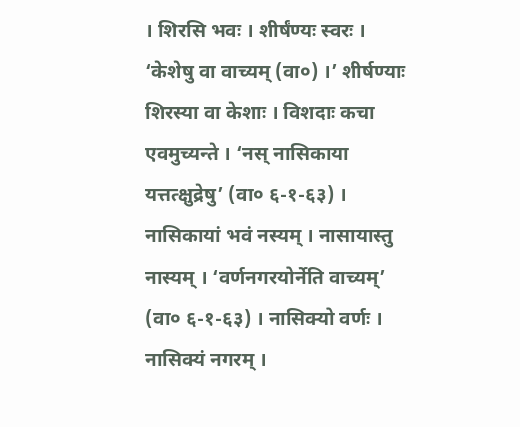। शिरसि भवः । शीर्षंण्यः स्वरः । ‘केशेषु वा वाच्यम् (वा०) ।’ शीर्षण्याः शिरस्या वा केशाः । विशदाः कचा एवमुच्यन्ते । ‘नस् नासिकाया यत्तत्क्षुद्रेषु’ (वा० ६-१-६३) । नासिकायां भवं नस्यम् । नासायास्तु नास्यम् । ‘वर्णनगरयोर्नेति वाच्यम्’ (वा० ६-१-६३) । नासिक्यो वर्णः । नासिक्यं नगरम् ।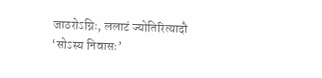जाठरोऽग्निः, ललाटं ज्योतिरित्यादौ ‘सोऽस्य निवासः’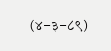(४–३–८९)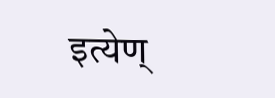इत्येण्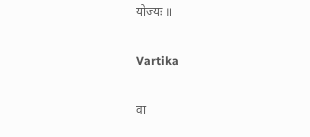योज्यः ॥

Vartika

वा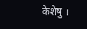केशेषु ।